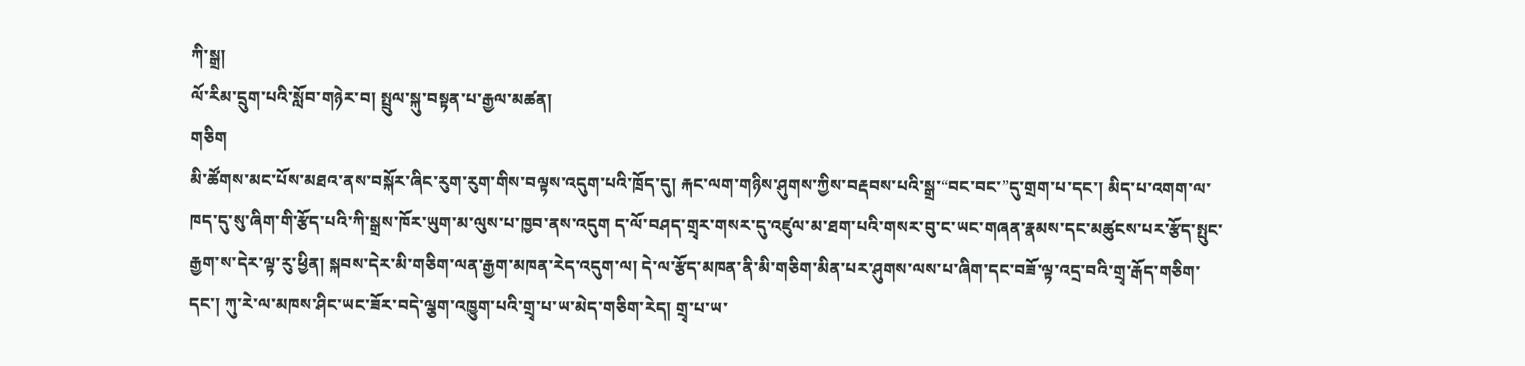ཀི་སྒྲ།
ལོ་རིམ་དྲུག་པའི་སློབ་གཉེར་བ། སྤྲུལ་སྐུ་བསྟན་པ་རྒྱལ་མཚན།
གཅིག
མི་ཚོགས་མང་པོས་མཐའ་ནས་བསྐོར་ཞིང་རུག་རུག་གིས་བལྟས་འདུག་པའི་ཁྲོད་དུ། རྐང་ལག་གཉིས་ཤུགས་ཀྱིས་བརྡབས་པའི་སྒྲ་“བང་བང་”དུ་གྲག་པ་དང་། མིད་པ་འགག་ལ་ཁད་དུ་སུ་ཞིག་གི་རྩོད་པའི་ཀི་སྒྲས་ཁོར་ཡུག་མ་ལུས་པ་ཁྱབ་ནས་འདུག ད་ལོ་བཤད་གྲྭར་གསར་དུ་འཛུལ་མ་ཐག་པའི་གསར་བུ་ང་ཡང་གཞན་རྣམས་དང་མཚུངས་པར་རྩོད་སྤུང་རྒྱག་ས་དེར་ལྟ་རུ་ཕྱིན། སྐབས་དེར་མི་གཅིག་ལན་རྒྱག་མཁན་རེད་འདུག་ལ། དེ་ལ་རྩོད་མཁན་ནི་མི་གཅིག་མིན་པར་ཤུགས་ལས་པ་ཞིག་དང་བཟོ་ལྟ་འདྲ་བའི་གྲྭ་རྒོད་གཅིག་དང་། ཀུ་རེ་ལ་མཁས་ཤིང་ཡང་ཟོར་བདེ་ལྕག་འཁྱུག་པའི་གྲྭ་པ་ཡ་མེད་གཅིག་རེད། གྲྭ་པ་ཡ་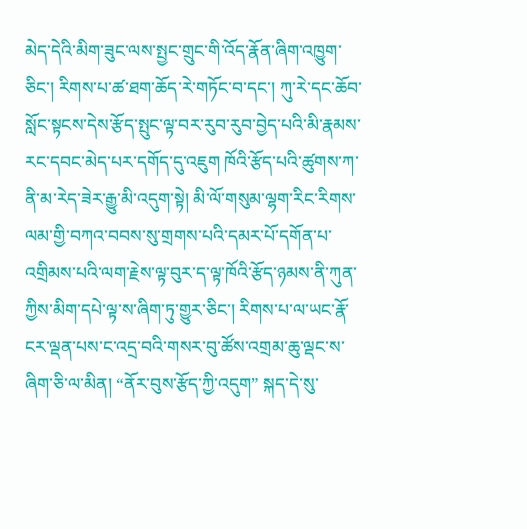མེད་དེའི་མིག་ཟུང་ལས་སྤྱང་གྲུང་གི་འོད་རྣོན་ཞིག་འཁྱུག་ཅིང་། རིགས་པ་ཚ་ཐག་ཆོད་རེ་གཏོང་བ་དང་། ཀུ་རེ་དང་ཆོབ་སློང་སྟངས་དེས་རྩོད་སྤུང་ལྟ་བར་རུབ་རུབ་བྱེད་པའི་མི་རྣམས་རང་དབང་མེད་པར་དགོད་དུ་འཇུག ཁོའི་རྩོད་པའི་ཚུགས་ཀ་ནི་མ་རེད་ཟེར་རྒྱུ་མི་འདུག་སྟེ། མི་ལོ་གསུམ་ལྷག་རིང་རིགས་ལམ་གྱི་བཀའ་བབས་སུ་གྲགས་པའི་དམར་པོ་དགོན་པ་འགྲིམས་པའི་ལག་རྗེས་ལྟ་བུར་ད་ལྟ་ཁོའི་རྩོད་ཉམས་ནི་ཀུན་ཀྱིས་མིག་དཔེ་ལྟ་ས་ཞིག་ཏུ་གྱུར་ཅིང་། རིགས་པ་ལ་ཡང་རྣོ་ངར་ལྡན་པས་ང་འདྲ་བའི་གསར་བུ་ཚོས་འགྲམ་ཆུ་ལྡང་ས་ཞིག་ཅི་ལ་མིན། “ནོར་བུས་རྩོད་ཀྱི་འདུགˮ སྐད་དེ་སུ་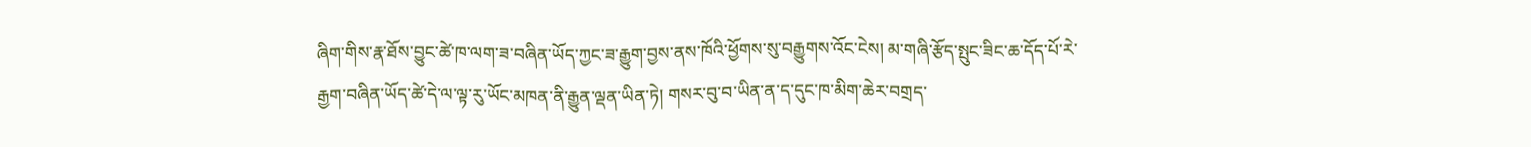ཞིག་གིས་རྣ་ཐོས་བྱུང་ཚེ་ཁ་ལག་ཟ་བཞིན་ཡོད་ཀྱང་ཟ་རྒྱུག་བྱས་ནས་ཁོའི་ཕྱོགས་སུ་བརྒྱུགས་འོང་ངེས། མ་གཞི་རྩོད་སྤུང་ཟིང་ཆ་དོད་པོ་རེ་རྒྱག་བཞིན་ཡོད་ཚེ་དེ་ལ་ལྟ་རུ་ཡོང་མཁན་ནི་རྒྱུན་ལྡན་ཡིན་ཏེ། གསར་བུ་བ་ཡིན་ན་ད་དུང་ཁ་མིག་ཆེར་བགྲད་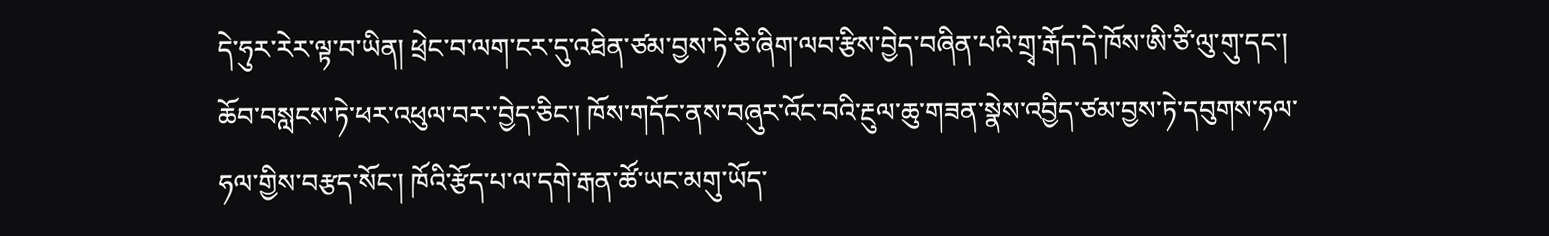དེ་ཧུར་རེར་ལྟ་བ་ཡིན། ཕྲེང་བ་ལག་ངར་དུ་འཐེན་ཙམ་བྱས་ཏེ་ཅི་ཞིག་ལབ་རྩིས་བྱེད་བཞིན་པའི་གྲྭ་རྒོད་དེ་ཁོས་ཨི་ཙི་ལུ་གུ་དང་། ཆོབ་བསླངས་ཏེ་ཕར་འཕུལ་བར་་བྱེད་ཅིང་། ཁོས་གདོང་ནས་བཞུར་འོང་བའི་རྔུལ་ཆུ་གཟན་སྣེས་འབྱིད་ཙམ་བྱས་ཏེ་དབུགས་ཧལ་ཧལ་གྱིས་བརྩད་སོང་། ཁོའི་རྩོད་པ་ལ་དགེ་རྒན་ཚོ་ཡང་མགུ་ཡོད་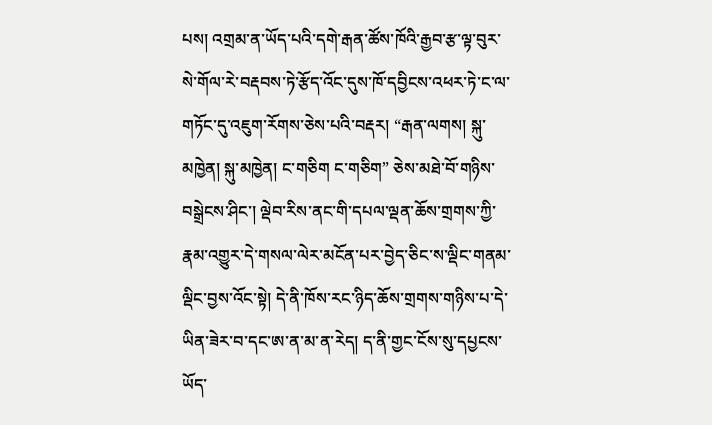པས། འགྲམ་ན་ཡོད་པའི་དགེ་རྒན་ཚོས་ཁོའི་རྒྱབ་རྩ་ལྟ་བུར་སེ་གོལ་རེ་བརྡབས་ཏེ་རྩོད་འོང་དུས་ཁོ་དབྱིངས་འཕར་ཏེ་ང་ལ་གཏོང་དུ་འཇུག་རོགས་ཅེས་པའི་བརྡར། “རྒན་ལགས། སྐུ་མཁྱེན། སྐུ་མཁྱེན། ང་གཅིག ང་གཅིགˮ ཅེས་མཐེ་བོ་གཉིས་བསྒྲེངས་ཤིང་། ལྡེབ་རིས་ནང་གི་དཔལ་ལྡན་ཆོས་གྲགས་ཀྱི་རྣམ་འགྱུར་དེ་གསལ་ལེར་མངོན་པར་བྱེད་ཅིང་ས་ལྡིང་གནམ་ལྡིང་བྱས་འོང་སྟེ། དེ་ནི་ཁོས་རང་ཉིད་ཆོས་གྲགས་གཉིས་པ་དེ་ཡིན་ཟེར་བ་དང་ཨ་ན་མ་ན་རེད། ད་ནི་གྱང་ངོས་སུ་དཔྱངས་ཡོད་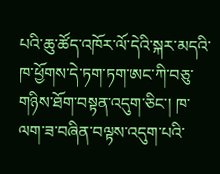པའི་ཆུ་ཚོད་འཁོར་ལོ་དེའི་སྐར་མདའི་ཁ་ཕྱོགས་དེ་ཏག་ཏག་ཨང་ཀི་བཅུ་གཉིས་ཐོག་བསྟན་འདུག་ཅིང་། ཁ་ལག་ཟ་བཞིན་བལྟས་འདུག་པའི་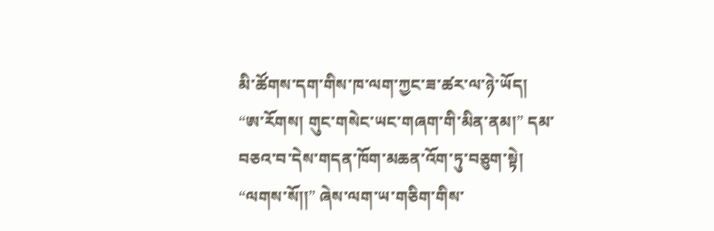མི་ཚོགས་དག་གིས་ཁ་ལག་ཀྱང་ཟ་ཚར་ལ་ཉེ་ཡོད། “ཨ་རོགས། གུང་གསེང་ཡང་གཞག་གི་མིན་ནམ།” དམ་བཅའ་བ་དེས་གདན་ཁོག་མཆན་འོག་ཏུ་བཅུག་སྟེ། “ལགས་སོ།།” ཞེས་ལག་ཡ་གཅིག་གིས་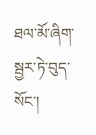ཐལ་མོ་ཞིག་སྦྱར་ཏེ་བུད་སོང་།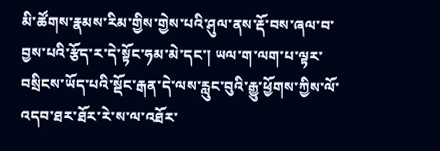མི་ཚོགས་རྣམས་རིམ་གྱིས་གྱེས་པའི་ཤུལ་ནས་རྡོ་བས་ཞལ་བ་བྱས་པའི་རྩོད་ར་དེ་སྟོང་ཧམ་མེ་དང་། ཡལ་ག་ལག་པ་ལྟར་བསྲིངས་ཡོད་པའི་སྡོང་རྒན་དེ་ལས་རླུང་བུའི་རྒྱུ་ཕྱོགས་ཀྱིས་ལོ་འདབ་ཐར་ཐོར་རེ་ས་ལ་འཐོར་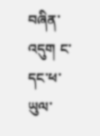བཞིན་འདུག ང་དང་ཕ་ཡུལ་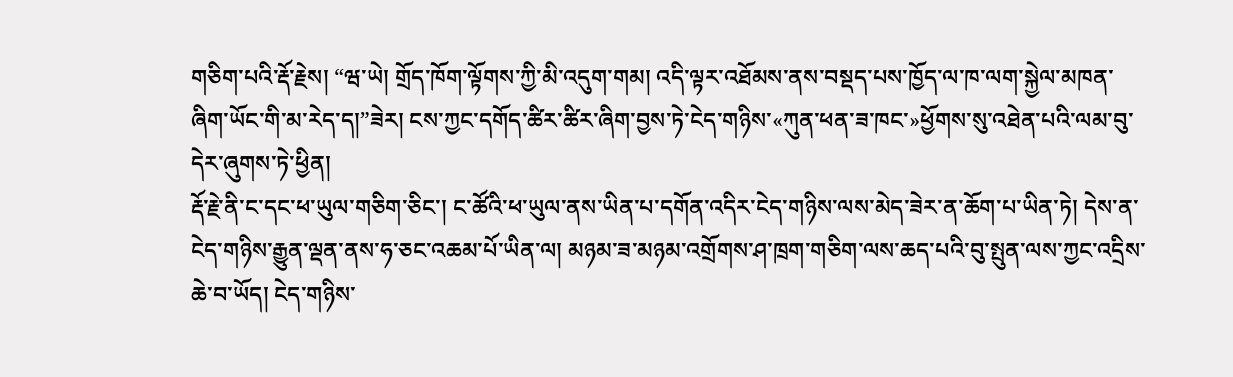གཅིག་པའི་རྡོ་རྗེས། “ཝ་ཡེ། གྲོད་ཁོག་ལྟོགས་ཀྱི་མི་འདུག་གམ། འདི་ལྟར་འཐོམས་ནས་བསྡད་པས་ཁྱོད་ལ་ཁ་ལག་སྐྱེལ་མཁན་ཞིག་ཡོང་གི་མ་རེད་ད།”ཟེར། ངས་ཀྱང་དགོད་ཚིར་ཚིར་ཞིག་བྱས་ཏེ་ངེད་གཉིས་«ཀུན་ཕན་ཟ་ཁང་»ཕྱོགས་སུ་འཐེན་པའི་ལམ་བུ་དེར་ཞུགས་ཏེ་ཕྱིན།
རྡོ་རྗེ་ནི་ང་དང་ཕ་ཡུལ་གཅིག་ཅིང་། ང་ཚོའི་ཕ་ཡུལ་ནས་ཡིན་པ་དགོན་འདིར་ངེད་གཉིས་ལས་མེད་ཟེར་ན་ཆོག་པ་ཡིན་ཏེ། དེས་ན་ངེད་གཉིས་རྒྱུན་ལྡན་ནས་ཧ་ཅང་འཆམ་པོ་ཡིན་ལ། མཉམ་ཟ་མཉམ་འགྲོགས་ཤ་ཁྲག་གཅིག་ལས་ཆད་པའི་བུ་སྤུན་ལས་ཀྱང་འདྲིས་ཆེ་བ་ཡོད། ངེད་གཉིས་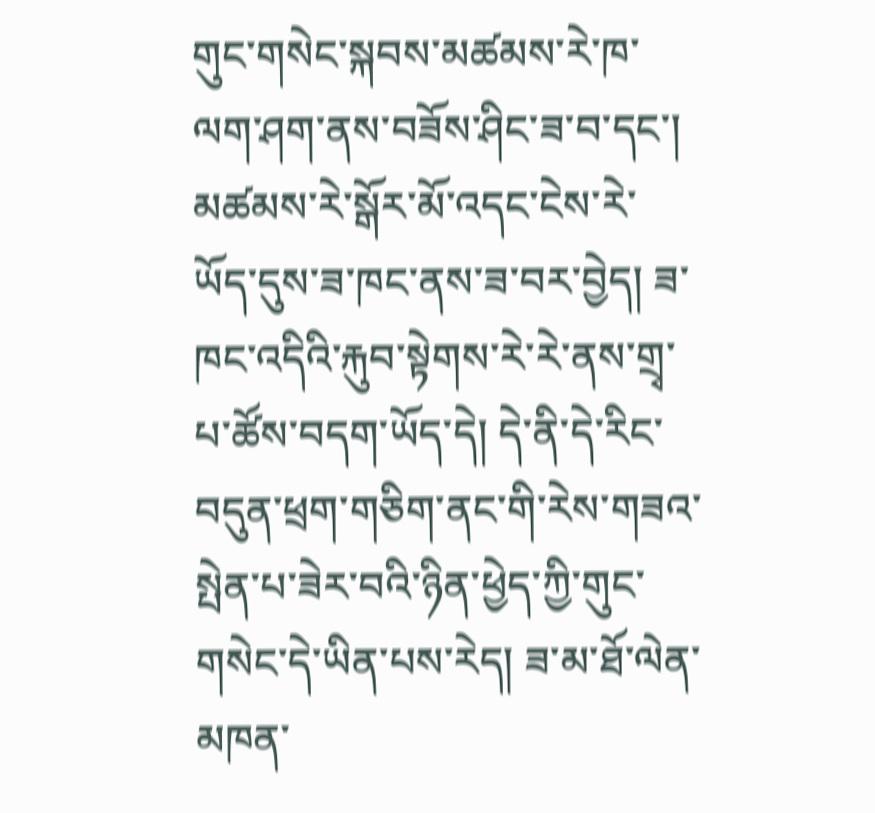གུང་གསེང་སྐབས་མཚམས་རེ་ཁ་ལག་ཤག་ནས་བཟོས་ཤིང་ཟ་བ་དང་། མཚམས་རེ་སྒོར་མོ་འདང་ངེས་རེ་ཡོད་དུས་ཟ་ཁང་ནས་ཟ་བར་བྱེད། ཟ་ཁང་འདིའི་རྐུབ་སྟེགས་རེ་རེ་ནས་གྲྭ་པ་ཚོས་བདག་ཡོད་དེ། དེ་ནི་དེ་རིང་བདུན་ཕྲག་གཅིག་ནང་གི་རེས་གཟའ་སྤེན་པ་ཟེར་བའི་ཉིན་ཕྱེད་ཀྱི་གུང་གསེང་དེ་ཡིན་པས་རེད། ཟ་མ་ཐོ་ལེན་མཁན་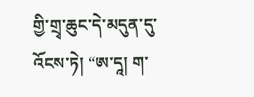གྱི་གྲྭ་ཆུང་དེ་མདུན་དུ་འོངས་ཏེ། “ཨ་དཱ། ག་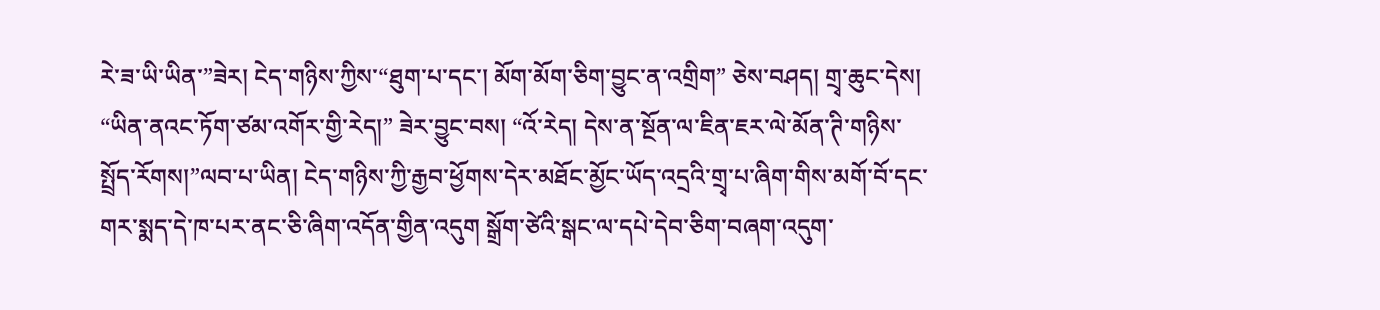རེ་ཟ་ཡི་ཡིན་”ཟེར། ངེད་གཉིས་ཀྱིས་“ཐུག་པ་དང་། མོག་མོག་ཅིག་བྱུང་ན་འགྲིག” ཅེས་བཤད། གྲྭ་ཆུང་དེས། “ཡིན་ནའང་ཏོག་ཙམ་འགོར་གྱི་རེད།” ཟེར་བྱུང་བས། “འོ་རེད། དེས་ན་སྔོན་ལ་ཇིན་ཇར་ལེ་མོན་ཊི་གཉིས་སྤྲོད་རོགས།”ལབ་པ་ཡིན། ངེད་གཉིས་ཀྱི་རྒྱབ་ཕྱོགས་དེར་མཐོང་མྱོང་ཡོད་འདྲའི་གྲྭ་པ་ཞིག་གིས་མགོ་བོ་དང་གར་སྨད་དེ་ཁ་པར་ནང་ཅི་ཞིག་འདོན་གྱིན་འདུག སྒྲོག་ཙེའི་སྒང་ལ་དཔེ་དེབ་ཅིག་བཞག་འདུག་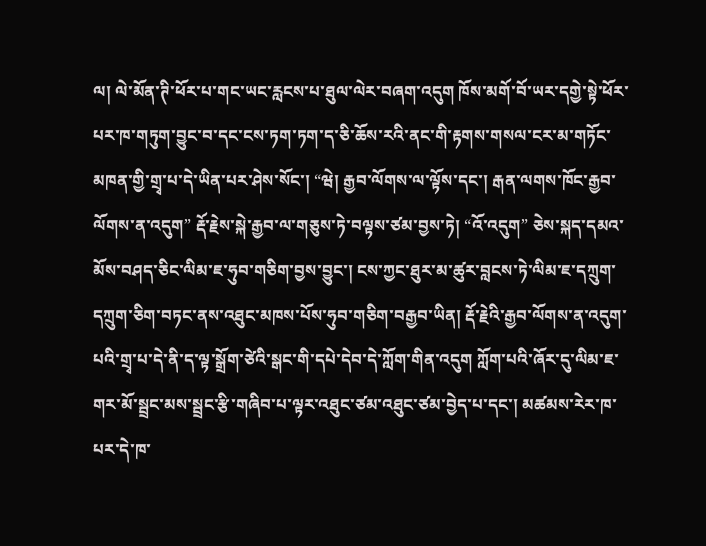ལ། ལེ་མོན་ཊི་ཕོར་པ་གང་ཡང་རླངས་པ་ཐུལ་ལེར་བཞག་འདུག ཁོས་མགོ་བོ་ཡར་དགྱེ་སྟེ་ཕོར་པར་ཁ་གཏུག་བྱུང་བ་དང་ངས་ཏག་ཏག་ད་ཅི་ཆོས་རའི་ནང་གི་རྟགས་གསལ་ངར་མ་གཏོང་མཁན་གྱི་གྲྭ་པ་དེ་ཡིན་པར་ཤེས་སོང་། “ཝེ། རྒྱབ་ལོགས་ལ་ལྟོས་དང་། རྒན་ལགས་ཁོང་རྒྱབ་ལོགས་ན་འདུག” རྡོ་རྗེས་སྐེ་རྒྱབ་ལ་གཅུས་ཏེ་བལྟས་ཙམ་བྱས་ཏེ། “འོ་འདུག” ཅེས་སྐད་དམའ་མོས་བཤད་ཅིང་ལིམ་ཇ་ཧུབ་གཅིག་བྱས་བྱུང་། ངས་ཀྱང་ཐུར་མ་ཚུར་བླངས་ཏེ་ལིམ་ཇ་དཀྲུག་དཀྲུག་ཅིག་བཏང་ནས་འཐུང་མཁས་པོས་ཧུབ་གཅིག་བརྒྱབ་ཡིན། རྡོ་རྗེའི་རྒྱབ་ལོགས་ན་འདུག་པའི་གྲྭ་པ་དེ་ནི་ད་ལྟ་སྒྲོག་ཙེའི་སྒང་གི་དཔེ་དེབ་དེ་ཀློག་གིན་འདུག ཀློག་པའི་ཞོར་དུ་ལིམ་ཇ་གར་མོ་སྦྲང་མས་སྦྲང་རྩི་གཞིབ་པ་ལྟར་འཐུང་ཙམ་འཐུང་ཙམ་བྱེད་པ་དང་། མཚམས་རེར་ཁ་པར་དེ་ཁ་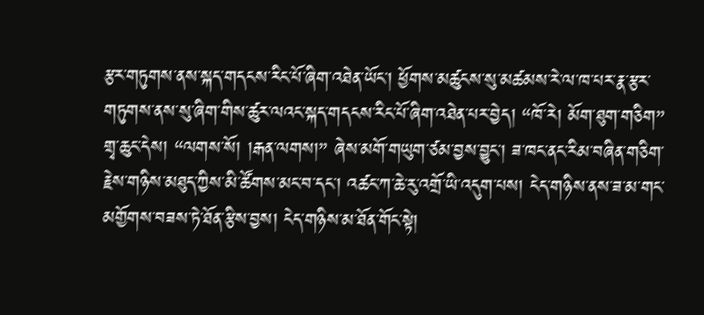རྩར་གཏུགས་ནས་སྐད་གདངས་རིང་པོ་ཞིག་འཐེན་ཡོང་། ཕྱོགས་མཚུངས་སུ་མཚམས་རེ་ལ་ཁ་པར་རྣ་རྩར་གཏུགས་ནས་སུ་ཞིག་གིས་ཚུར་ལའང་སྐད་གདངས་རིང་པོ་ཞིག་འཐེན་པར་བྱེད། “ཁོ་རེ། མོག་ཐུག་གཅིག” གྲྭ་ཆུང་དེས། “ལགས་སོ། །རྒན་ལགས།” ཞེས་མགོ་གཡུག་ཙམ་བྱས་བྱུང་། ཟ་ཁང་ནང་རིམ་བཞིན་གཅིག་རྗེས་གཉིས་མཐུད་ཀྱིས་མི་ཚོགས་མང་བ་དང་། འཚང་ཀ་ཆེ་རུ་འགྲོ་ཡི་འདུག་པས། ངེད་གཉིས་ནས་ཟ་མ་གང་མགྱོགས་བཟས་ཏེ་ཐོན་རྩིས་བྱས། ངེད་གཉིས་མ་ཐོན་གོང་སྟེ།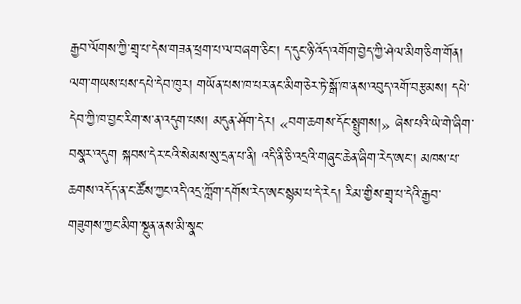རྒྱབ་ལོགས་ཀྱི་གྲྭ་པ་དེས་གཟན་ཕྲག་པ་ལ་བཞག་ཅིང་། ད་དུང་ཉི་འོད་འགོག་བྱེད་ཀྱི་ཤེལ་མིག་ཅིག་གོན། ལག་གཡས་པས་དཔེ་དེབ་ཁུར། གཡོན་པས་ཁ་པར་ནང་མིག་ཅེར་ཏེ་སྒོ་ཁ་ནས་འབུད་འགོ་བརྩམས། དཔེ་དེབ་ཀྱི་ཁ་བྱང་རིག་ས་ན་འདུག་པས། མདུན་ཤོག་དེར། «བག་ཆགས་དོང་སྤྲུགས།» ཞེས་པའི་ཡེ་གེ་ཞིག་བསྣར་འདུག སྐབས་དེར་ངའི་སེམས་སུ་དྲན་པ་ནི། འདི་ནི་ཅི་འདྲའི་གཞུང་ཆེན་ཞིག་རེད་ཨང་། མཁས་པ་ཆགས་འདོད་ན་ང་ཚོས་ཀྱང་འདི་འདྲ་ཀློག་དགོས་རེད་ཨང་སྙམ་པ་དེ་རེད། རིམ་གྱིས་གྲྭ་པ་དེའི་རྒྱབ་གཟུགས་ཀྱང་མིག་སྔུན་ནས་མི་སྣང་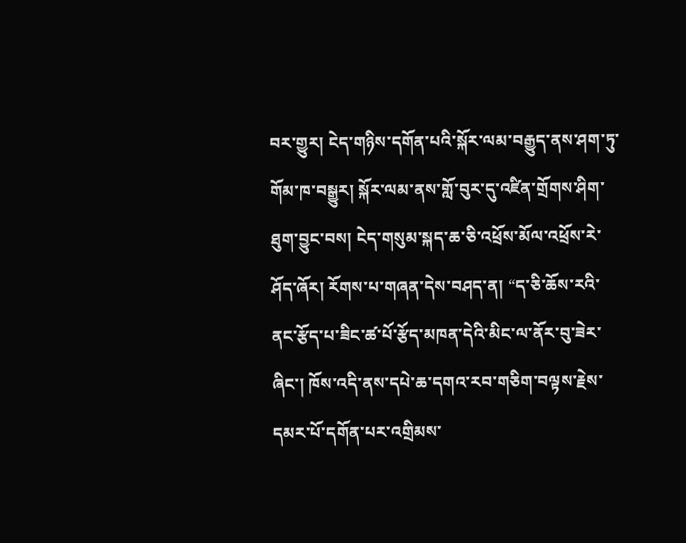བར་གྱུར། ངེད་གཉིས་དགོན་པའི་སྐོར་ལམ་བརྒྱུད་ནས་ཤག་ཏུ་གོམ་ཁ་བསྒྱུར། སྐོར་ལམ་ནས་གློ་བུར་དུ་འཛིན་གྲོགས་ཤིག་ཐུག་བྱུང་བས། ངེད་གསུམ་སྐད་ཆ་ཅི་འཕྲོས་མོལ་འཕྲོས་རེ་ཤོད་ཞོར། རོགས་པ་གཞན་དེས་བཤད་ན། “ད་ཅི་ཆོས་རའི་ནང་རྩོད་པ་ཟིང་ཚ་པོ་རྩོད་མཁན་དེའི་མིང་ལ་ནོར་བུ་ཟེར་ཞིང་། ཁོས་འདི་ནས་དཔེ་ཆ་དགའ་རབ་གཅིག་བལྟས་རྗེས་དམར་པོ་དགོན་པར་འགྲིམས་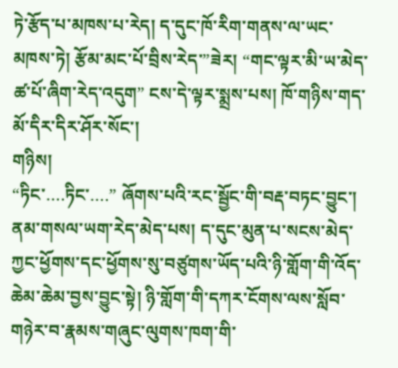ཏེ་རྩོད་པ་མཁས་པ་རེད། ད་དུང་ཁོ་རིག་གནས་ལ་ཡང་མཁས་ཏེ། རྩོམ་མང་པོ་བྲིས་རེད་”ཟེར། “གང་ལྟར་མི་ཡ་མེད་ཚ་པོ་ཞིག་རེད་འདུག” ངས་དེ་ལྟར་སྨྲས་པས། ཁོ་གཉིས་གད་མོ་དིར་དིར་ཤོར་སོང་།
གཉིས།
“ཏིང་….ཏིང་….” ཞོགས་པའི་རང་སྦྱོང་གི་བརྡ་བཏང་བྱུང་། ནམ་གསལ་ཡག་རེད་མེད་པས། ད་དུང་མུན་པ་སངས་མེད་ཀྱང་ཕྱོགས་དང་ཕྱོགས་སུ་བཙུགས་ཡོད་པའི་ཉི་གློག་གི་འོད་ཆེམ་ཆེམ་བྱས་བྱུང་སྟེ། ཉི་གློག་གི་དཀར་ངོགས་ལས་སློབ་གཉེར་བ་རྣམས་གཞུང་ལུགས་ཁག་གི་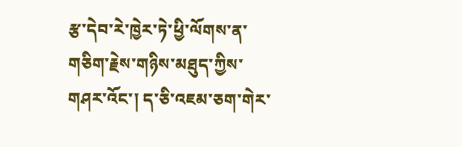རྩ་དེབ་རེ་ཁྱེར་ཏེ་ཕྱི་ལོགས་ན་གཅིག་རྗེས་གཉིས་མཐུད་ཀྱིས་གཤར་འོང་། ད་ཅི་འཇམ་ཅག་གེར་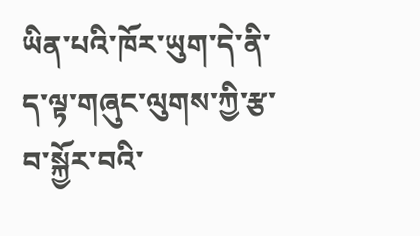ཡིན་པའི་ཁོར་ཡུག་དེ་ནི་ད་ལྟ་གཞུང་ལུགས་ཀྱི་རྩ་བ་སྐྱོར་བའི་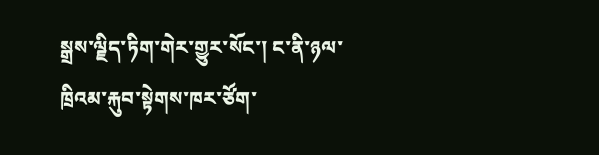སྒྲས་ལྗིད་ཏིག་གེར་གྱུར་སོང་། ང་ནི་ཉལ་ཁྲིའམ་རྐུབ་སྟེགས་ཁར་ཙོག་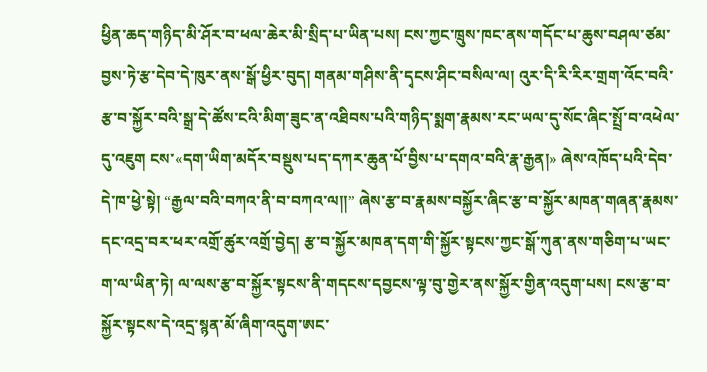ཕྱིན་ཆད་གཉིད་མི་ཤོར་བ་ཕལ་ཆེར་མི་སྲིད་པ་ཡིན་པས། ངས་ཀྱང་ཁྲུས་ཁང་ནས་གདོང་པ་ཆུས་བཤལ་ཙམ་བྱས་ཏེ་རྩ་དེབ་དེ་ཁུར་ནས་སྒོ་ཕྱིར་བུད། གནམ་གཤིས་ནི་དྭངས་ཤིང་བསིལ་ལ། འུར་དི་རི་རིར་གྲག་འོང་བའི་རྩ་བ་སྐྱོར་བའི་སྒྲ་དེ་ཚོས་ངའི་མིག་ཟུང་ན་འཐིབས་པའི་གཉིད་སྨག་རྣམས་རང་ཡལ་དུ་སོང་ཞིང་སྤྲོ་བ་འཕེལ་དུ་འཇུག ངས་«དག་ཡིག་མདོར་བསྡུས་པད་དཀར་ཆུན་པོ་བྱིས་པ་དགའ་བའི་རྣ་རྒྱན།» ཞེས་འཁོད་པའི་དེབ་དེ་ཁ་ཕྱེ་སྟེ། “རྒྱལ་བའི་བཀའ་ནི་བ་བཀའ་ལ།།” ཞེས་རྩ་བ་རྣམས་བསྐྱོར་ཞིང་རྩ་བ་སྐྱོར་མཁན་གཞན་རྣམས་དང་འདྲ་བར་ཕར་འགྲོ་ཚུར་འགྲོ་བྱེད། རྩ་བ་སྐྱོར་མཁན་དག་གི་སྐྱོར་སྟངས་ཀྱང་སྒོ་ཀུན་ནས་གཅིག་པ་ཡང་ག་ལ་ཡིན་ཏེ། ལ་ལས་རྩ་བ་སྐྱོར་སྟངས་ནི་གདངས་དབྱངས་ལྟ་བུ་གྱེར་ནས་སྐྱོར་གྱིན་འདུག་པས། ངས་རྩ་བ་སྐྱོར་སྟངས་དེ་འདྲ་སྙན་མོ་ཞིག་འདུག་ཨང་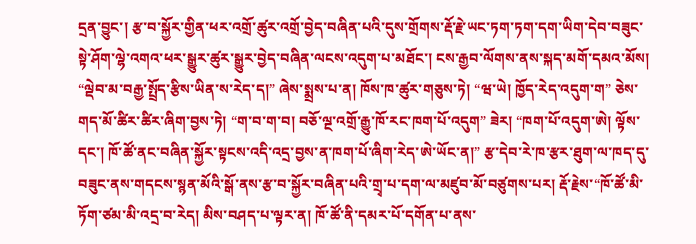དྲན་བྱུང་། རྩ་བ་སྐྱོར་གྱིན་ཕར་འགྲོ་ཚུར་འགྲོ་བྱེད་བཞིན་པའི་དུས་གྲོགས་རྡོ་རྗེ་ཡང་ཏག་ཏག་དག་ཡིག་དེབ་བཟུང་སྟེ་ཤོག་ལྷེ་འགའ་ཕར་སྒྱུར་ཚུར་སྒྱུར་བྱེད་བཞིན་ལངས་འདུག་པ་མཐོང་། ངས་རྒྱབ་ལོགས་ནས་སྐད་མགོ་དམའ་མོས། “ལྡེབ་མ་བརྒྱ་སྤྲོད་རྩིས་ཡིན་ས་རེད་ད།” ཞེས་སྨྲས་པ་ན། ཁོས་ཁ་ཚུར་གཅུས་ཏེ། “ཝ་ཡེ། ཁྱོད་རེད་འདུག་ག” ཅེས་གད་མོ་ཚིར་ཚིར་ཞིག་བྱས་ཏེ། “ག་བ་ག་བ། བཅོ་ལྔ་འགྲོ་རྒྱུ་ཁོ་རང་ཁག་པོ་འདུག” ཟེར། “ཁག་པོ་འདུག་ཨེ། ལྟོས་དང་། ཁོ་ཚོ་ནང་བཞིན་སྐྱོར་སྟངས་འདི་འདྲ་བྱས་ན་ཁག་པོ་ཞིག་རེད་ཨེ་ཡོང་ན།” རྩ་དེབ་རེ་ཁ་རྩར་ཐུག་ལ་ཁད་དུ་བཟུང་ནས་གདངས་སྙན་མོའི་སྒོ་ནས་རྩ་བ་སྐྱོར་བཞིན་པའི་གྲྭ་པ་དག་ལ་མཛུབ་མོ་བཙུགས་པར། རྡོ་རྗེས་“ཁོ་ཚོ་མི་ཏོག་ཙམ་མི་འདྲ་བ་རེད། མིས་བཤད་པ་ལྟར་ན། ཁོ་ཚོ་ནི་དམར་པོ་དགོན་པ་ནས་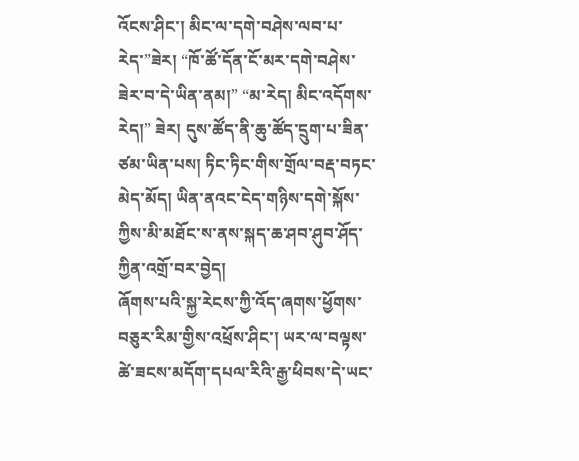འོངས་ཤིང་། མིང་ལ་དགེ་བཤེས་ལབ་པ་རེད་”ཟེར། “ཁོ་ཚོ་དོན་ངོ་མར་དགེ་བཤེས་ཟེར་བ་དེ་ཡིན་ནམ།” “མ་རེད། མིང་འདོགས་རེད།” ཟེར། དུས་ཚོད་ནི་ཆུ་ཚོད་དྲུག་པ་ཟིན་ཙམ་ཡིན་པས། ཏིང་ཏིང་གིས་གྲོལ་བརྡ་བཏང་མེད་མོད། ཡིན་ནའང་ངེད་གཉིས་དགེ་སྐོས་ཀྱིས་མི་མཐོང་ས་ནས་སྐད་ཆ་ཤབ་ཤུབ་ཤོད་ཀྱིན་འགྲོ་བར་བྱེད།
ཞོགས་པའི་སྐྱ་རེངས་ཀྱི་འོད་ཞགས་ཕྱོགས་བཅུར་རིམ་གྱིས་འཕྲོས་ཤིང་། ཡར་ལ་བལྟས་ཚེ་ཟངས་མདོག་དཔལ་རིའི་རྒྱ་ཕིབས་དེ་ཡང་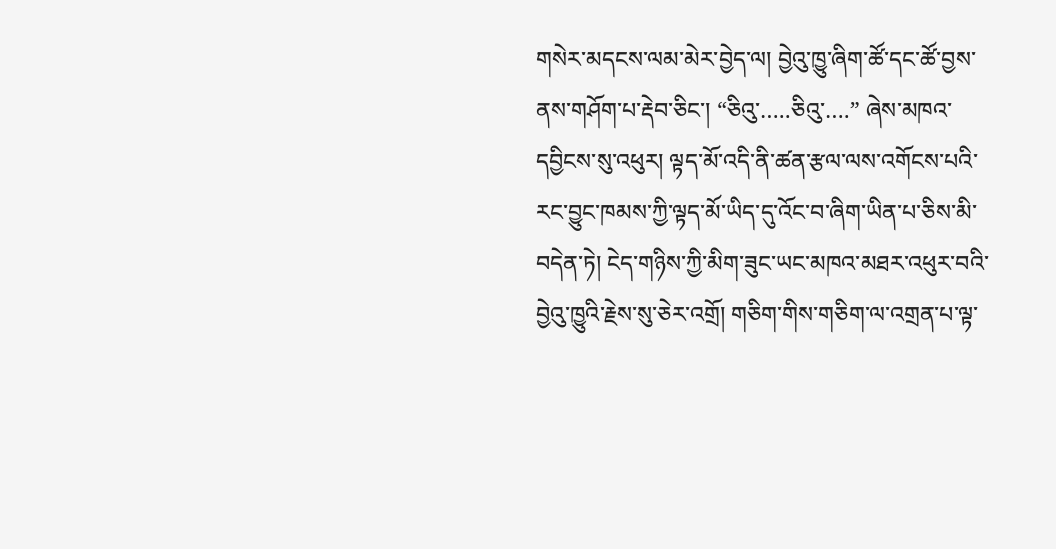གསེར་མདངས་ལམ་མེར་བྱེད་ལ། བྱེའུ་ཁྱུ་ཞིག་ཚོ་དང་ཚོ་བྱས་ནས་གཤོག་པ་རྡེབ་ཅིང་། “ཅིའུ་…..ཅིའུ་….” ཞེས་མཁའ་དབྱིངས་སུ་འཕུར། ལྟད་མོ་འདི་ནི་ཚན་རྩལ་ལས་འགོངས་པའི་རང་བྱུང་ཁམས་ཀྱི་ལྟད་མོ་ཡིད་དུ་འོང་བ་ཞིག་ཡིན་པ་ཅིས་མི་བདེན་ཏེ། ངེད་གཉིས་ཀྱི་མིག་ཟུང་ཡང་མཁའ་མཐར་འཕུར་བའི་བྱེའུ་ཁྱུའི་རྗེས་སུ་ཅེར་འགྲོ། གཅིག་གིས་གཅིག་ལ་འགྲན་པ་ལྟ་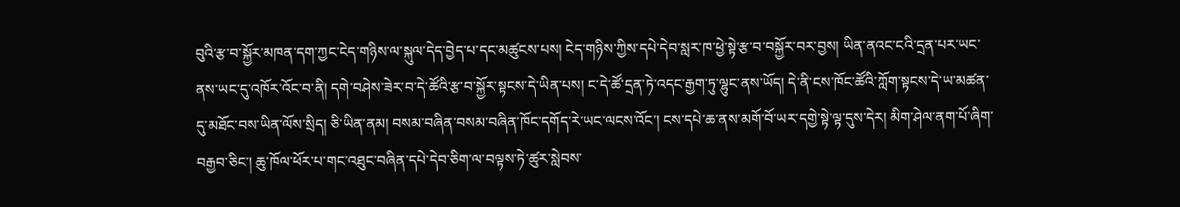བུའི་རྩ་བ་སྐྱོར་མཁན་དག་ཀྱང་ངེད་གཉིས་ལ་སྐུལ་དེད་བྱེད་པ་དང་མཚུངས་པས། ངེད་གཉིས་ཀྱིས་དཔེ་དེབ་སླར་ཁ་ཕྱེ་སྟེ་རྩ་བ་བསྐྱོར་བར་བྱས། ཡིན་ནའང་ངའི་དྲན་པར་ཡང་ནས་ཡང་དུ་འཁོར་འོང་བ་ནི། དགེ་བཤེས་ཟེར་བ་དེ་ཚོའི་རྩ་བ་སྐྱོར་སྟངས་དེ་ཡིན་པས། ང་དེ་ཚོ་དྲན་ཏེ་འདང་རྒྱག་ཏུ་ལྷུང་ནས་ཡོད། དེ་ནི་ངས་ཁོང་ཚོའི་ཀློག་སྟངས་དེ་ཡ་མཚན་དུ་མཐོང་བས་ཡིན་ལོས་སྲིད། ཅི་ཡིན་ནམ། བསམ་བཞིན་བསམ་བཞིན་ཁོང་དགོད་རེ་ཡང་ལངས་འོང་། ངས་དཔེ་ཆ་ནས་མགོ་བོ་ཡར་དགྱེ་སྟེ་ལྟ་དུས་དེར། མིག་ཤེལ་ནག་པོ་ཞིག་བརྒྱབ་ཅིང་། ཆུ་ཁོལ་ཕོར་པ་གང་འཐུང་བཞིན་དཔེ་དེབ་ཅིག་ལ་བལྟས་ཏེ་ཚུར་སླེབས་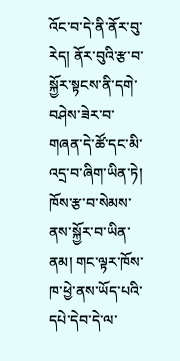འོང་བ་དེ་ནི་ནོར་བུ་རེད། ནོར་བུའི་རྩ་བ་སྐྱོར་སྟངས་ནི་དགེ་བཤེས་ཟེར་བ་གཞན་དེ་ཚོ་དང་མི་འདྲ་བ་ཞིག་ཡིན་ཏེ། ཁོས་རྩ་བ་སེམས་ནས་སྐྱོར་བ་ཡིན་ནམ། གང་ལྟར་ཁོས་ཁ་ཕྱེ་ནས་ཡོད་པའི་དཔེ་དེབ་དེ་ལ་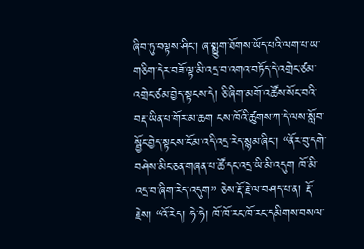ཞིབ་ཏུ་བལྟས་ཤིང་། ཞ་སྨྱུག་ཐོགས་ཡོད་པའི་ལག་པ་ཡ་གཅིག་དེར་བཟོ་ལྟ་མི་འདྲ་བ་འགའ་བཏོད་དེ་འགྲེང་ཙམ་འགྲེང་ཙམ་བྱེད་སྟངས་དེ། ཅི་ཞིག་མགོ་འཚོས་སོང་བའི་བརྡ་ཡིན་པ་གོར་མ་ཆག ངས་ཁོའི་ཚུགས་ཀ་དེ་ལས་སློབ་སྦྱོང་བྱེད་སྟངས་ངོ་མ་འདི་འདྲ་རེད་སྙམ་ཞིང་། “ནོར་བུ་དགེ་བཤེས་མིང་ཅན་གཞན་པ་ཚོ་དང་འདྲ་ཡི་མི་འདུག ཁོ་མི་འདྲ་བ་ཞིག་རེད་འདུག” ཅེས་རྡོ་རྗེ་ལ་བཤད་པ་ན། རྡོ་རྗེས། “འོ་རེད། ཧེ་ཧེ། ཁོ་ཁོ་རང་ཁོ་རང་དམིགས་བསལ་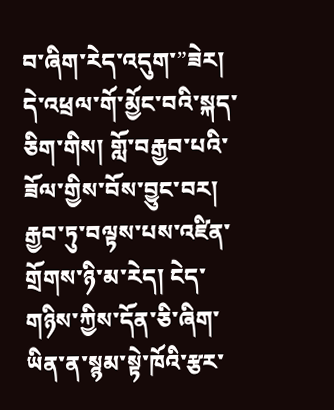བ་ཞིག་རེད་འདུག་”ཟེར། དེ་འཕྲལ་གོ་མྱོང་བའི་སྐད་ཅིག་གིས། གློ་བརྒྱབ་པའི་ཟོལ་གྱིས་བོས་བྱུང་བར། རྒྱབ་ཏུ་བལྟས་པས་འཛིན་གྲོགས་ཉི་མ་རེད། ངེད་གཉིས་ཀྱིས་དོན་ཅི་ཞིག་ཡིན་ན་སྙམ་སྟེ་ཁོའི་རྩར་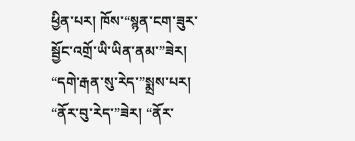ཕྱིན་པར། ཁོས་“སྙན་ངག་ཟུར་སྦྱོང་འགྲོ་ཡི་ཡིན་ནམ་”ཟེར། “དགེ་རྒན་སུ་རེད་”སྨྲས་པར། “ནོར་བུ་རེད་”ཟེར། “ནོར་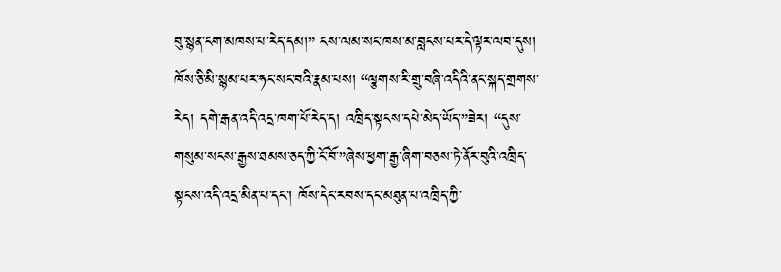བུ་སྙན་ངག་མཁས་པ་རེད་དམ།” ངས་ལམ་སང་ཁས་མ་བླངས་པར་དེ་ལྟར་ལབ་དུས། ཁོས་ཅི་མི་སྙམ་པར་ཧང་སང་བའི་རྣམ་པས། “ལྕགས་རི་གྲུ་བཞི་འདིའི་ནང་སྐད་གྲགས་རེད། དགེ་རྒན་འདི་འདྲ་ཁག་པོ་རེད་ད། འཁྲིད་སྟངས་དཔེ་མེད་ཡོད་”ཟེར། “དུས་གསུམ་སངས་རྒྱས་ཐམས་ཅད་ཀྱི་ངོ་བོ་”ཞེས་ཕྱག་རྒྱ་ཞིག་བཅས་ཏེ་ནོར་བུའི་འཁྲིད་སྟངས་འདི་འདྲ་མིན་པ་དང་། ཁོས་དེང་རབས་དང་མཐུན་པ་འཁྲིད་ཀྱི་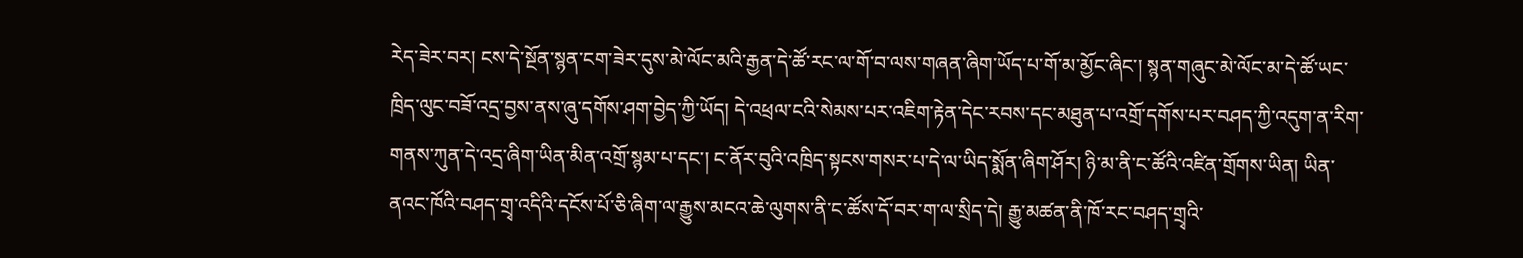རེད་ཟེར་བར། ངས་དེ་སྔོན་སྙན་ངག་ཟེར་དུས་མེ་ལོང་མའི་རྒྱན་དེ་ཚོ་རང་ལ་གོ་བ་ལས་གཞན་ཞིག་ཡོད་པ་གོ་མ་མྱོང་ཞིང་། སྙན་གཞུང་མེ་ལོང་མ་དེ་ཚོ་ཡང་ཁྲིད་ལུང་བཟོ་འདྲ་བྱས་ནས་ཞུ་དགོས་ཤག་བྱེད་ཀྱི་ཡོད། དེ་འཕྲལ་ངའི་སེམས་པར་འཇིག་རྟེན་དེང་རབས་དང་མཐུན་པ་འགྲོ་དགོས་པར་བཤད་ཀྱི་འདུག་ན་རིག་གནས་ཀུན་དེ་འདྲ་ཞིག་ཡིན་མིན་འགྲོ་སྙམ་པ་དང་། ང་ནོར་བུའི་འཁྲིད་སྟངས་གསར་པ་དེ་ལ་ཡིད་སྨོན་ཞིག་ཤོར། ཉི་མ་ནི་ང་ཚོའི་འཛིན་གྲོགས་ཡིན། ཡིན་ནའང་ཁོའི་བཤད་གྲྭ་འདིའི་དངོས་པོ་ཅི་ཞིག་ལ་རྒྱུས་མངའ་ཆེ་ལུགས་ནི་ང་ཚོས་དོ་བར་ག་ལ་སྲིད་དེ། རྒྱུ་མཚན་ནི་ཁོ་རང་བཤད་གྲྭའི་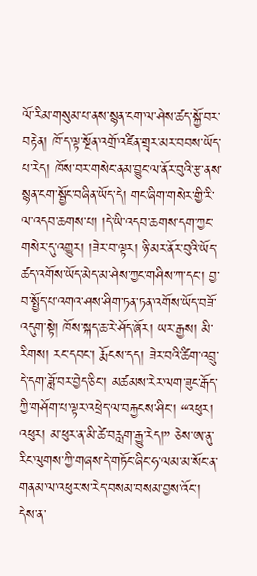ལོ་རིམ་གསུམ་པ་ནས་སྙན་ངག་ལ་ཤེས་ཚད་སྐྱོ་བར་བརྟེན། ཁོ་ད་ལྟ་སྔོན་འགྲོ་འཛིན་གྲྭར་མར་བབས་ཡོད་པ་རེད། ཁོས་བར་གསེང་ནམ་བྱུང་ལ་ནོར་བུའི་རྩ་ནས་སྙན་ངག་སྦྱོང་བཞིན་ཡོད་དེ། གང་ཞིག་གསེར་གྱི་རི་ལ་འདབ་ཆགས་པ། །དེ་ཡི་འདབ་ཆགས་དག་ཀྱང་གསེར་དུ་འགྱུར། །ཟེར་བ་ལྟར། ཉི་མར་ནོར་བུའི་ཡོད་ཚད་འགོས་ཡོད་མེད་མ་ཤེས་ཀྱང་གཤིས་ཀ་དང་། བྱ་བ་སྤྱོད་པ་འགའ་ཤས་ཤིག་ཏན་ཏན་འགོས་ཡོད་བཟོ་འདུག་སྟེ། ཁོས་སྐད་ཆ་རེ་ཤོད་ཞོར། ཡར་རྒྱས། མི་རིགས། རང་དབང་། རྨོངས་དད། ཟེར་བའི་ཚིག་འབྲུ་དེ་དག་ཟློ་བར་བྱེད་ཅིང་། མཚམས་རེར་ལག་ཟུང་རྒོད་ཀྱི་གཤོག་པ་ལྟར་འཕྲེད་ལ་བརྐྱངས་ཤིང་། “འཕུར། འཕུར། མ་ཕུར་ན་མི་ཚེ་བརླག་རྒྱུ་རེད།” ཅེས་ཨ་ནུ་རིང་ལུགས་ཀྱི་གཞས་དེ་གཏོང་ཞིང་ཧ་ལམ་མ་སོང་ན་གནམ་ལ་འཕུར་ས་རེད་བསམ་བསམ་བྱས་འོང་། དེས་ན་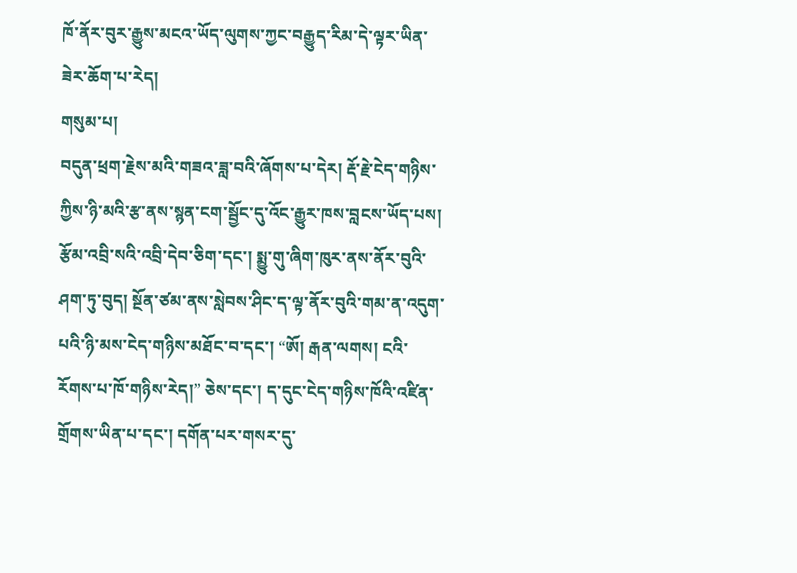ཁོ་ནོར་བུར་རྒྱུས་མངའ་ཡོད་ལུགས་ཀྱང་བརྒྱུད་རིམ་དེ་ལྟར་ཡིན་ཟེར་ཆོག་པ་རེད།
གསུམ་པ།
བདུན་ཕྲག་རྗེས་མའི་གཟའ་ཟླ་བའི་ཞོགས་པ་དེར། རྡོ་རྗེ་ངེད་གཉིས་ཀྱིས་ཉི་མའི་རྩ་ནས་སྙན་ངག་སྦྱོང་དུ་འོང་རྒྱུར་ཁས་བླངས་ཡོད་པས། རྩོམ་འབྲི་སའི་འབྲི་དེབ་ཅིག་དང་། སྨྱུ་གུ་ཞིག་ཁུར་ནས་ནོར་བུའི་ཤག་ཏུ་བུད། སྔོན་ཙམ་ནས་སླེབས་ཤིང་ད་ལྟ་ནོར་བུའི་གམ་ན་འདུག་པའི་ཉི་མས་ངེད་གཉིས་མཐོང་བ་དང་། “ཨོ། རྒན་ལགས། ངའི་རོགས་པ་ཁོ་གཉིས་རེད།” ཅེས་དང་། ད་དུང་ངེད་གཉིས་ཁོའི་འཛིན་གྲོགས་ཡིན་པ་དང་། དགོན་པར་གསར་དུ་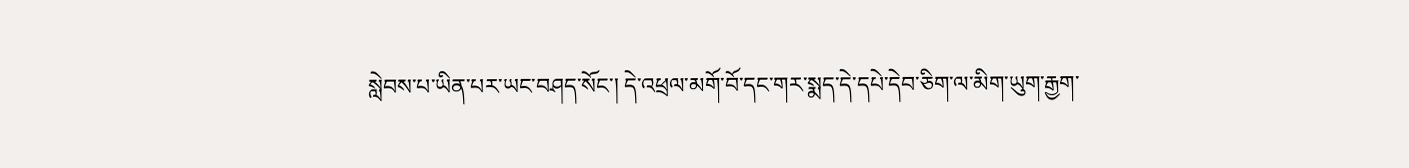སླེབས་པ་ཡིན་པར་ཡང་བཤད་སོང་། དེ་འཕྲལ་མགོ་བོ་དང་གར་སྨད་དེ་དཔེ་དེབ་ཅིག་ལ་མིག་ཡུག་རྒྱག་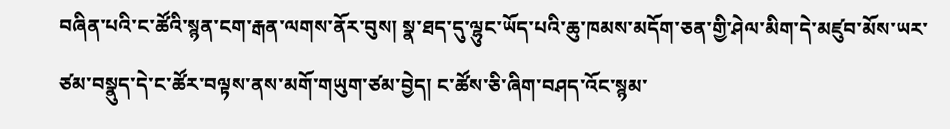བཞིན་པའི་ང་ཚོའི་སྙན་ངག་རྒན་ལགས་ནོར་བུས། སྣ་ཐད་དུ་ལྷུང་ཡོད་པའི་ཆུ་ཁམས་མདོག་ཅན་གྱི་ཤེལ་མིག་དེ་མཛུབ་མོས་ཡར་ཙམ་བསྣུད་དེ་ང་ཚོར་བལྟས་ནས་མགོ་གཡུག་ཙམ་བྱེད། ང་ཚོས་ཅི་ཞིག་བཤད་འོང་སྙམ་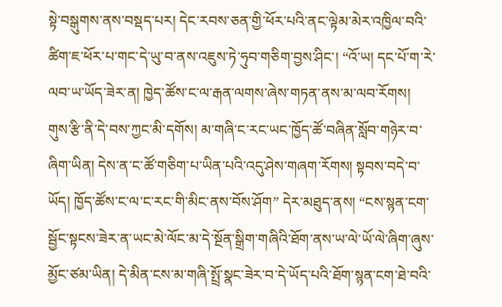སྟེ་བསྒུགས་ནས་བསྡད་པར། དེང་རབས་ཅན་གྱི་ཕོར་པའི་ནང་ལྟེམ་མེར་འཁྱིལ་བའི་ཚིག་ཇ་ཕོར་པ་གང་དེ་ཡུ་བ་ནས་འཇུས་ཏེ་ཧུབ་གཅིག་བྱས་ཤིང་། “འོ་ཡ། དང་པོ་ག་རེ་ལབ་ཡ་ཡོད་ཟེར་ན། ཁྱེད་ཚོས་ང་ལ་རྒན་ལགས་ཞེས་གཏན་ནས་མ་ལབ་རོགས། གུས་རྩི་ནི་དེ་བས་ཀྱང་མི་དགོས། མ་གཞི་ང་རང་ཡང་ཁྱོད་ཚོ་བཞིན་སློབ་གཉེར་བ་ཞིག་ཡིན། དེས་ན་ང་ཚོ་གཅིག་པ་ཡིན་པའི་འདུ་ཤེས་གཞག་རོགས། སྟབས་བདེ་བ་ཡོད། ཁྱོད་ཚོས་ང་ལ་ང་རང་གི་མིང་ནས་བོས་ཤོག” དེར་མཐུད་ནས། “ངས་སྙན་ངག་སྦྱོང་སྟངས་ཟེར་ན་ཡང་མེ་ལོང་མ་དེ་སྔོན་སྒྲིག་གཞིའི་ཐོག་ནས་ཡ་ལེ་ཡོ་ལེ་ཞིག་ཞུས་མྱོང་ཙམ་ཡིན། དེ་མིན་ངས་མ་གཞི་སྤྲོ་སྣང་ཟེར་བ་དེ་ཡོད་པའི་ཐོག་སྙན་ངག་ཐེ་བའི་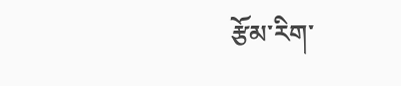རྩོམ་རིག་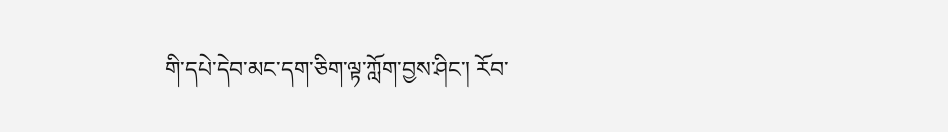གི་དཔེ་དེབ་མང་དག་ཅིག་ལྟ་ཀློག་བྱས་ཤིང་། རོབ་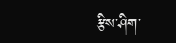རྩིས་ཤིག་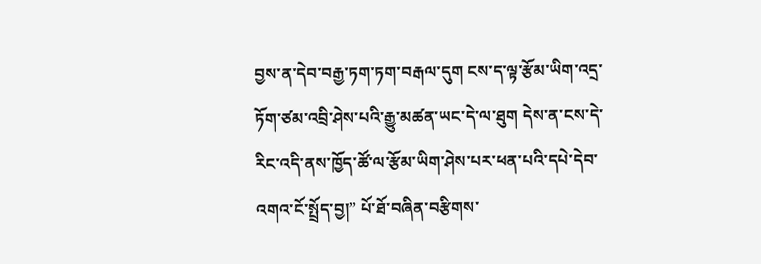བྱས་ན་དེབ་བརྒྱ་ཏག་ཏག་བརྒལ་དུག ངས་ད་ལྟ་རྩོམ་ཡིག་འདྲ་ཏོག་ཙམ་འབྲི་ཤེས་པའི་རྒྱུ་མཚན་ཡང་དེ་ལ་ཐུག དེས་ན་ངས་དེ་རིང་འདི་ནས་ཁྱོད་ཚོ་ལ་རྩོམ་ཡིག་ཤེས་པར་ཕན་པའི་དཔེ་དེབ་འགའ་ངོ་སྤྲོད་བྱ།” པོ་ཐོ་བཞིན་བརྩིགས་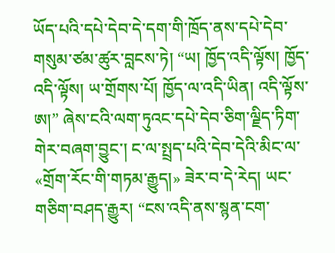ཡོད་པའི་དཔེ་དེབ་དེ་དག་གི་ཁྲོད་ནས་དཔེ་དེབ་གསུམ་ཙམ་ཚུར་བླངས་ཏེ། “ཡ། ཁྱོད་འདི་ལྟོས། ཁྱོད་འདི་ལྟོས། ཡ་གྲོགས་པོ། ཁྱོད་ལ་འདི་ཡིན། འདི་ལྟོས་ཨ།” ཞེས་ངའི་ལག་ཏུའང་དཔེ་དེབ་ཅིག་ལྗིད་ཏིག་གེར་བཞག་བྱུང་། ང་ལ་སྤྲད་པའི་དེབ་དེའི་མིང་ལ་ «གྲོག་རོང་གི་གཏམ་རྒྱུད།» ཟེར་བ་དེ་རེད། ཡང་གཅིག་བཤད་རྒྱུར། “ངས་འདི་ནས་སྙན་ངག་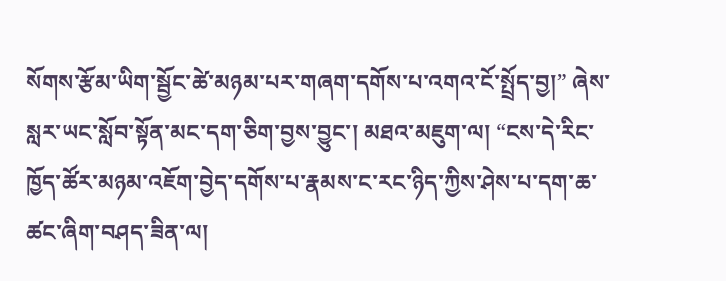སོགས་རྩོམ་ཡིག་སྦྱོང་ཚེ་མཉམ་པར་གཞག་དགོས་པ་འགའ་ངོ་སྤྲོད་བྱ།” ཞེས་སླར་ཡང་སློབ་སྟོན་མང་དག་ཅིག་བྱས་བྱུང་། མཐའ་མཇུག་ལ། “ངས་དེ་རིང་ཁྱོད་ཚོར་མཉམ་འཇོག་བྱེད་དགོས་པ་རྣམས་ང་རང་ཉིད་ཀྱིས་ཤེས་པ་དག་ཆ་ཚང་ཞིག་བཤད་ཟིན་ལ།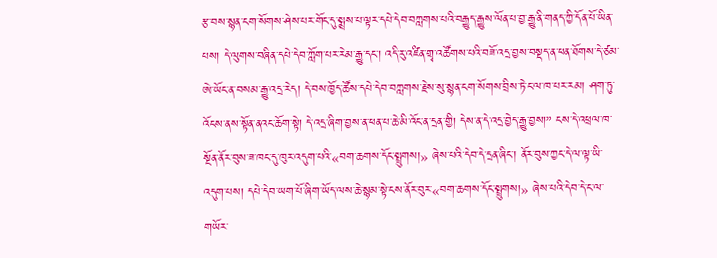རྩ་བས་སྙན་ངག་སོགས་ཤེས་པར་གོང་དུ་སྨྲས་པ་ལྟར་དཔེ་དེབ་བཀླགས་པའི་བརྒྱུད་རྒྱུས་ལོན་པ་བྱ་རྒྱུ་ནི་གནད་ཀྱི་དོན་པོ་ཡིན་པས། དེ་ལུགས་བཞིན་དཔེ་དེབ་ཀློག་པར་རེམ་རྒྱུ་དང་། འདི་རུ་འཛིན་གྲྭ་འཚོགས་པའི་བཟོ་འདྲ་བྱས་བསྡད་ན་ཕན་ཐོགས་དེ་ཙམ་ཨེ་ཡོང་ན་བསམ་རྒྱུ་འདྲ་རེད། དེ་བས་ཁྱོད་ཚོས་དཔེ་དེབ་བཀླགས་རྗེས་སུ་སྙན་ངག་སོགས་བྲིས་ཏེ་ང་ལ་ཁ་པར་རམ། ཤག་ཏུ་འོངས་ནས་སྟོན་ནའང་ཆོག་སྟེ། དེ་འདྲ་ཞིག་བྱས་ན་ཕན་པ་ཆེ་མི་འོང་ན་དྲན་གྱི། དེས་ན་དེ་འདྲ་བྱེད་རྒྱུ་བྱས།” ངས་དེ་འཕྲལ་ཁ་སྔོན་ནོར་བུས་ཟ་ཁང་དུ་ཁུར་འདུག་པའི་«བག་ཆགས་དོང་སྤྲུགས།» ཞེས་པའི་དེབ་དེ་དྲན་ཞིང་། ནོར་བུས་ཀྱང་དེ་ལ་ལྟ་ཡི་འདུག་པས། དཔེ་དེབ་ཡག་པོ་ཞིག་ཡོད་ལས་ཆེ་སྙམ་སྟེ་ངས་ནོར་བུར་«བག་ཆགས་དོང་སྤྲུགས།» ཞེས་པའི་དེབ་དེ་ང་ལ་གཡོར་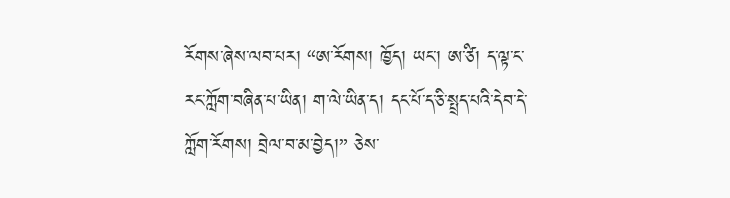རོགས་ཞེས་ལབ་པར། “ཨ་རོགས། ཁྱོད། ཡང་། ཨ་ཙི། ད་ལྟ་ང་རང་ཀློག་བཞིན་པ་ཡིན། ག་ལེ་ཡིན་ད། དང་པོ་ད་ཅི་སྤྲད་པའི་དེབ་དེ་ཀློག་རོགས། བྲེལ་བ་མ་བྱེད།” ཅེས་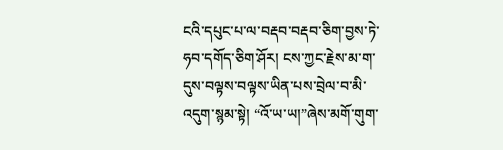ངའི་དཔུང་པ་ལ་བརྡབ་བརྡབ་ཅིག་བྱས་ཏེ་ཧབ་དགོད་ཅིག་ཤོར། ངས་ཀྱང་རྗེས་མ་ག་དུས་བལྟས་བལྟས་ཡིན་པས་བྲེལ་བ་མི་འདུག་སྙམ་སྟེ། “འོ་ཡ་ཡ།”ཞེས་མགོ་གུག་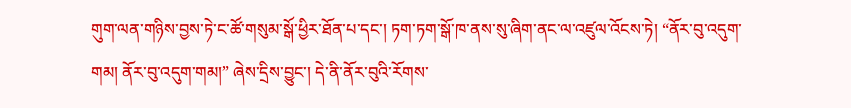གུག་ལན་གཉིས་བྱས་ཏེ་ང་ཚོ་གསུམ་སྒོ་ཕྱིར་ཐོན་པ་དང་། ཏག་ཏག་སྒོ་ཁ་ནས་སུ་ཞིག་ནང་ལ་འཛུལ་འོངས་ཏེ། “ནོར་བུ་འདུག་གམ། ནོར་བུ་འདུག་གམ།” ཞེས་དྲིས་བྱུང་། དེ་ནི་ནོར་བུའི་རོགས་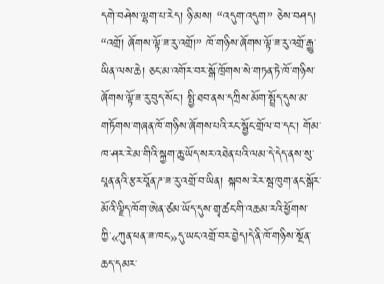དགེ་བཤེས་ལྷག་པ་རེད། ཉི་མས། “འདུག་འདུག” ཅེས་བཤད། “འགྲོ། ཞོགས་ལྟོ་ཟ་རུ་འགྲོ།” ཁོ་གཉིས་ཞོགས་ལྟོ་ཟ་རུ་འགྲོ་རྒྱུ་ཡིན་ལས་ཆེ། ཅང་མ་འགོར་བར་སྒོ་ཁྲོགས་སེ་གཏན་ཏེ་ཁོ་གཉིས་ཞོགས་ལྟོ་ཟ་རུ་བུད་སོང་། སྤྱི་ཐབ་ནས་དཀྲིས་མོག་སྤྲོད་དུས་མ་གཏོགས་གཞན་ཁོ་གཉིས་ཞོགས་པའི་རང་སྦྱོང་གྲོལ་བ་དང་། གོམ་ཁ་ཤར་རེ་མ་གིའི་སྐྱག་ཆུ་ཡོད་སར་འཐེན་པའི་ལམ་དེ་དེད་ནས་སུ་པཱན་ནའི་རྩར་བཱོན་ཌ་ཟ་རུ་འགྲོ་བ་ཡིན། སྐབས་རེར་སྦ་ཁུག་ནང་སྒོར་མོའི་ལྗིད་ཁོག་ཨེན་ཙམ་ཡོད་དུས་གྲྭ་ཚང་གི་འཆམ་རའི་ཕྱོགས་ཀྱི་«ཀུན་ཕན་ཟ་ཁང་»དུ་ཡང་འགྲོ་བར་བྱེད།དེ་ནི་ཁོ་གཉིས་སྔོན་ཆད་དམར་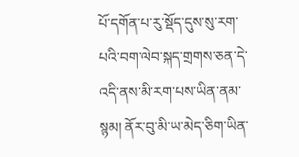པོ་དགོན་པ་རུ་སྡོད་དུས་སུ་རག་པའི་བག་ལེབ་སྐད་གྲགས་ཅན་དེ་འདི་ནས་མི་རག་པས་ཡིན་ནམ་སྙམ། ནོར་བུ་མི་ཡ་མེད་ཅིག་ཡིན་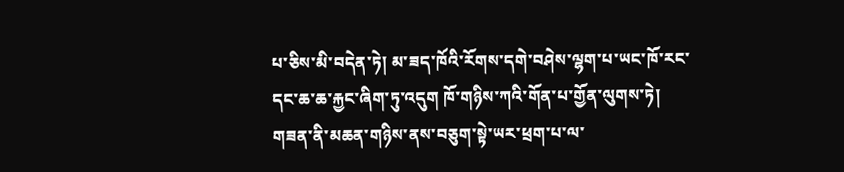པ་ཅིས་མི་བདེན་ཏེ། མ་ཟད་ཁོའི་རོགས་དགེ་བཤེས་ལྷག་པ་ཡང་ཁོ་རང་དང་ཆ་ཆ་རྐྱང་ཞིག་ཏུ་འདུག ཁོ་གཉིས་ཀའི་གོན་པ་གྱོན་ལུགས་ཏེ། གཟན་ནི་མཆན་གཉིས་ནས་བཅུག་སྟེ་ཡར་ཕྲག་པ་ལ་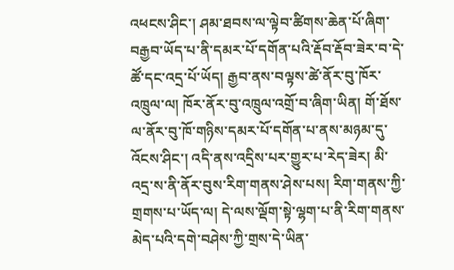འཕངས་ཤིང་། ཤམ་ཐབས་ལ་ལྟེབ་ཚིགས་ཆེན་པོ་ཞིག་བརྒྱབ་ཡོད་པ་ནི་དམར་པོ་དགོན་པའི་རྡོབ་རྡོབ་ཟེར་བ་དེ་ཚོ་དང་འདྲ་པོ་ཡོད། རྒྱབ་ནས་བལྟས་ཚེ་ནོར་བུ་ཁོར་འཁྲུལ་ལ། ཁོར་ནོར་བུ་འཁྲུལ་འགྲོ་བ་ཞིག་ཡིན། གོ་ཐོས་ལ་ནོར་བུ་ཁོ་གཉིས་དམར་པོ་དགོན་པ་ནས་མཉམ་དུ་འོངས་ཤིང་། འདི་ནས་འདྲིས་པར་གྱུར་པ་རེད་ཟེར། མི་འདྲ་ས་ནི་ནོར་བུས་རིག་གནས་ཤེས་པས། རིག་གནས་ཀྱི་གྲགས་པ་ཡོད་ལ། དེ་ལས་ལྡོག་སྟེ་ལྷག་པ་ནི་རིག་གནས་མེད་པའི་དགེ་བཤེས་ཀྱི་གྲས་དེ་ཡིན་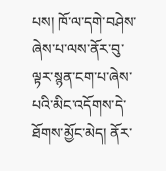པས། ཁོ་ལ་དགེ་བཤེས་ཞེས་པ་ལས་ནོར་བུ་ལྟར་སྙན་ངག་པ་ཞེས་པའི་མིང་འདོགས་དེ་ཐོགས་མྱོང་མེད། ནོར་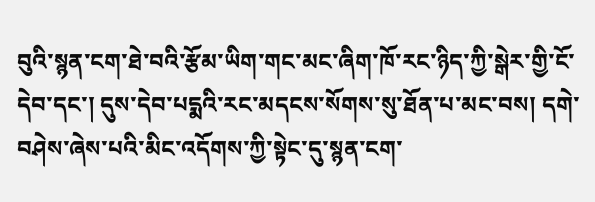བུའི་སྙན་ངག་ཐེ་བའི་རྩོམ་ཡིག་གང་མང་ཞིག་ཁོ་རང་ཉིད་ཀྱི་སྒེར་གྱི་ངོ་དེབ་དང་། དུས་དེབ་པདྨའི་རང་མདངས་སོགས་སུ་ཐོན་པ་མང་བས། དགེ་བཤེས་ཞེས་པའི་མིང་འདོགས་ཀྱི་སྟེང་དུ་སྙན་ངག་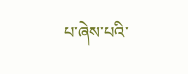པ་ཞེས་པའི་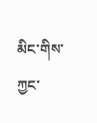མིང་གིས་ཀྱང་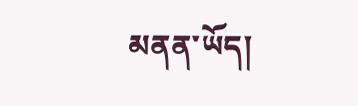མནན་ཡོད།